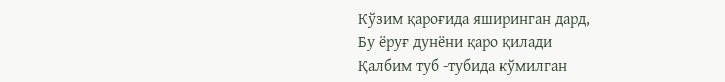Кўзим қароғида яширинган дард,
Бу ёруғ дунёни қаро қилади
Қалбим туб -тубида кўмилган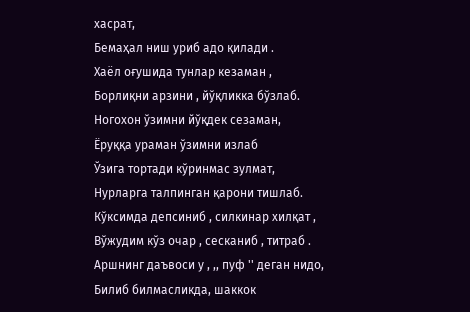хасрат,
Бемаҳал ниш уриб адо қилади .
Хаёл оғушида тунлар кезаман ,
Борлиқни арзини , йўқликка бўзлаб.
Ногохон ўзимни йўқдек сезаман,
Ёруққа ураман ўзимни излаб
Ўзига тортади кўринмас зулмат,
Нурларга талпинган қарони тишлаб.
Кўксимда депсиниб , силкинар хилқат ,
Вўжудим кўз очар , сесканиб , титраб .
Аршнинг даъвоси у , ,, пуф '' деган нидо,
Билиб билмасликда, шаккок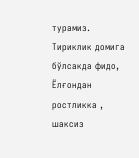турамиз.
Тириклик домига бўлсакда фидо, Ёлғондан ростликка , шаксиз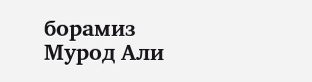борамиз
Мурод Али